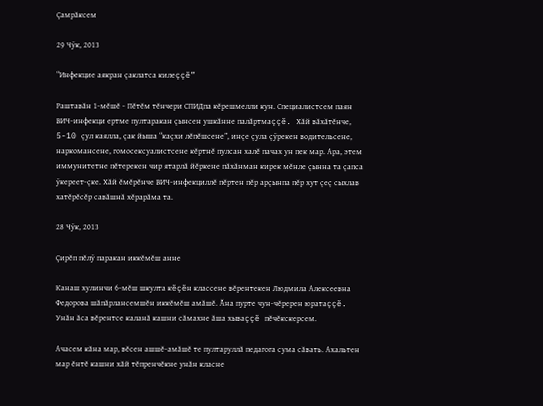Çамрăксем

29 Чÿк, 2013

“Инфекцие аякран çаклатса килеççĕ”

Раштавăн 1-мĕшĕ - Пĕтĕм тĕнчери СПИДпа кĕрешмелли кун. Специалистсем паян ВИЧ-инфекци ертме пултаракан çынсен ушкăнне палăртмаççĕ. Хăй вăхăтĕнче, 5-10 çул каялла, çак йыша “каçхи лĕпĕшсене”, инçе çула çÿрекен водительсене, наркомансене, гомосексуалистсене кĕртнĕ пулсан халĕ пачах ун пек мар. Ара, этем иммунитетне пĕтерекен чир ятарлă йĕркене пăхăнман кирек мĕнле çынна та çапса ÿкереет-çке. Хăй ĕмĕрĕнче ВИЧ-инфекциллĕ пĕртен пĕр арçынпа пĕр хут çеç сыхлав хатĕрĕсĕр савăшнă хĕрарăма та.

28 Чÿк, 2013

Çирĕп пĕлÿ паракан иккĕмĕш анне

Канаш хулинчи 6-мĕш шкулта кĕçĕн классене вĕрентекен Людмила Алексеевна Федорова шăпăрлансемшĕн иккĕмĕш амăшĕ. Ăна пурте чун-чĕререн юратаççĕ. Унăн ăса вĕрентсе каланă кашни сăмахне ăша хываççĕ пĕчĕкскерсем.

Ачасем кăна мар, вĕсен ашшĕ-амăшĕ те пултаруллă педагога сума сăвать. Ахальтен мар ĕнтĕ кашни хăй тĕпренчĕкне унăн класне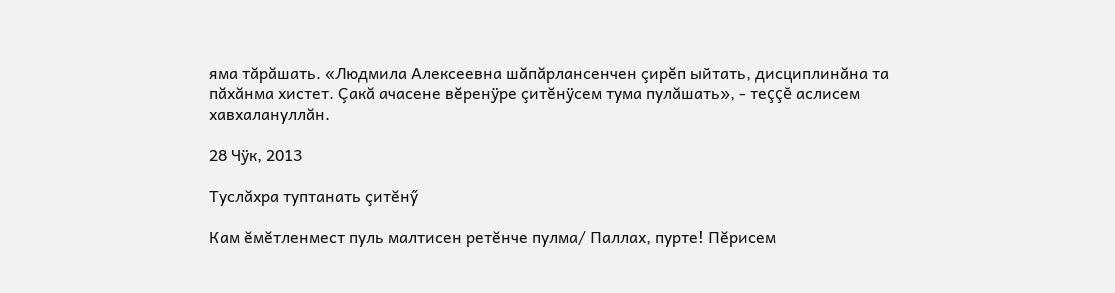яма тăрăшать. «Людмила Алексеевна шăпăрлансенчен çирĕп ыйтать, дисциплинăна та пăхăнма хистет. Çакă ачасене вĕренÿре çитĕнÿсем тума пулăшать», - теççĕ аслисем хавхалануллăн.

28 Чÿк, 2013

Туслăхра туптанать çитĕнӳ

Кам ĕмĕтленмест пуль малтисен ретĕнче пулма/ Паллах, пурте! Пĕрисем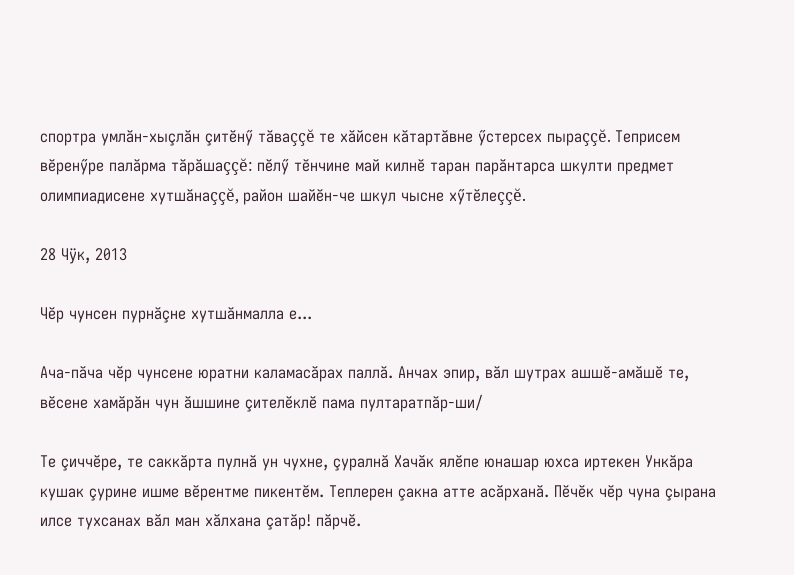спортра умлăн-хыçлăн çитĕнӳ тăваççĕ те хăйсен кăтартăвне ӳстерсех пыраççĕ. Теприсем вĕренӳре палăрма тăрăшаççĕ: пĕлӳ тĕнчине май килнĕ таран парăнтарса шкулти предмет олимпиадисене хутшăнаççĕ, район шайĕн-че шкул чысне хӳтĕлеççĕ.

28 Чÿк, 2013

Чĕр чунсен пурнăçне хутшăнмалла е...

Ача-пăча чĕр чунсене юратни каламасăрах паллă. Анчах эпир, вăл шутрах ашшĕ-амăшĕ те, вĕсене хамăрăн чун ăшшине çителĕклĕ пама пултаратпăр-ши/

Те çиччĕре, те саккăрта пулнă ун чухне, çуралнă Хачăк ялĕпе юнашар юхса иртекен Ункăра кушак çурине ишме вĕрентме пикентĕм. Теплерен çакна атте асăрханă. Пĕчĕк чĕр чуна çырана илсе тухсанах вăл ман хăлхана çатăр! пăрчĕ.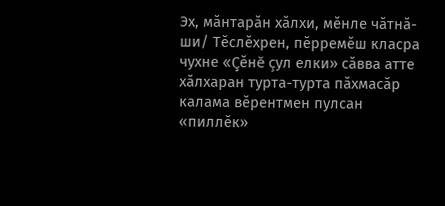Эх, мăнтарăн хăлхи, мĕнле чăтнă-ши/ Тĕслĕхрен, пĕрремĕш класра чухне «Çĕнĕ çул елки» сăвва атте хăлхаран турта-турта пăхмасăр калама вĕрентмен пулсан «пиллĕк»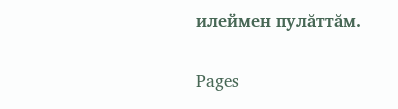илеймен пулăттăм.

Pages